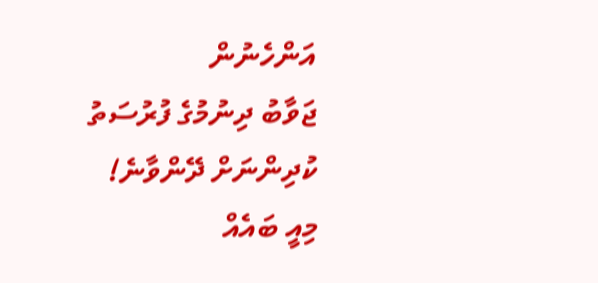އަންހެނުން
ޖަވާބު ދިނުމުގެ ފުރުސަތު ކުދިންނަށް ދޭންވާނެ!
މިއީ ބައެއް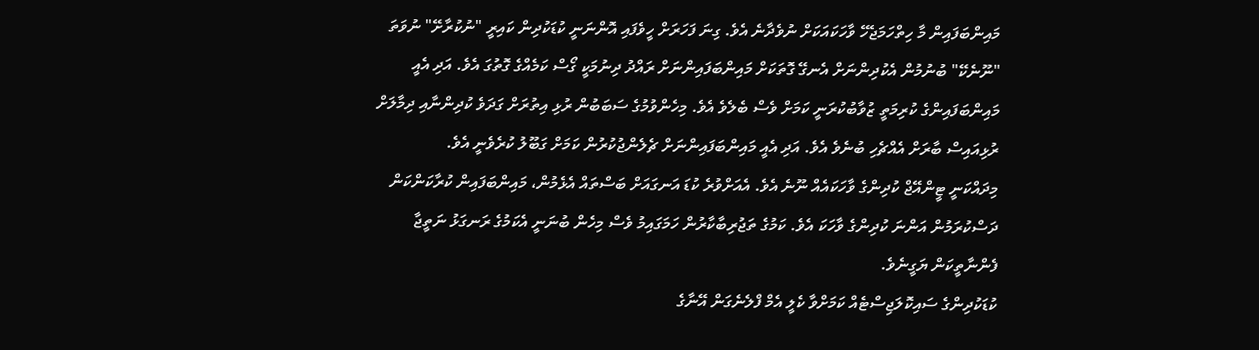މައިންބަފައިން މާ ހިތްހަމަޖެހޭ ވާހަކައަކަށް ނުވެދާނެ އެވެ. ގިނަ ފަހަރަށް ހީވެފައި އޮންނަނީ ކުޑަކުދިން ކައިރީ "ނުކުރާށޭ" ނުވަތަ "ނޫނެކޭ" ބުނުމުން އެކުދިންނަށް އެނގޭ ގޮތަކަށް މައިންބަފައިންނަށް ރައްދު ދިނުމަކީ ގޯސް ކަމެއްގެ ގޮތުގަ އެވެ. އަދި އެއީ މައިންބަފައިންގެ ކުރިމަތީ ޒުވާބުކުރަނީ ކަމަށް ވެސް ބެލެވެ އެވެ. މިހެންވުމުގެ ސަބަބުން ރުޅި އިތުރަށް ގަދަވެ ކުދިންނާއި ދިމާލަށް ރުޅިއައިސް ބާރަށް އެއްޗެހި ބުނެވެ އެވެ. އަދި އެއީ މައިންބަފައިންނަށް ޗެލެންޖުކުރުން ކަމަށް ގަބޫލު ކުރެވެނީ އެވެ.
މިދައްކަނީ ޓީންއޭޖް ކުދިންގެ ވާހަކައެއް ނޫނެ އެވެ. އެއަށްވުރެ ކުޑަ އަނގައަށް ބަސްތައް އެޅެމުން، މައިންބަފައިން ކުރާކަންކަން ދަސްކުރަމުން އަންނަ ކުދިންގެ ވާހަކަ އެވެ. ކަމުގެ ތަޖުރިބާކާރުން ހަމަގައިމު ވެސް މިހެން ބުނަނީ އެކަމުގެ ރަނގަޅު ނަތީޖާ ފެންނާތީކަން ޔަގީނެވެ.
ކުޑަކުދިންގެ ސައިކޮލަޖިސްޓެއް ކަމަށްވާ ކެލީ އެމް ފްލެނެގަން އޭނާގެ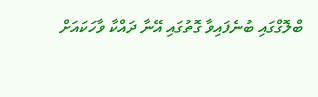ބްލޮގްގައި ބުނެފައިވާ ގޮތުގައި އޭނާ ދައްކާ ވާހަކައަށް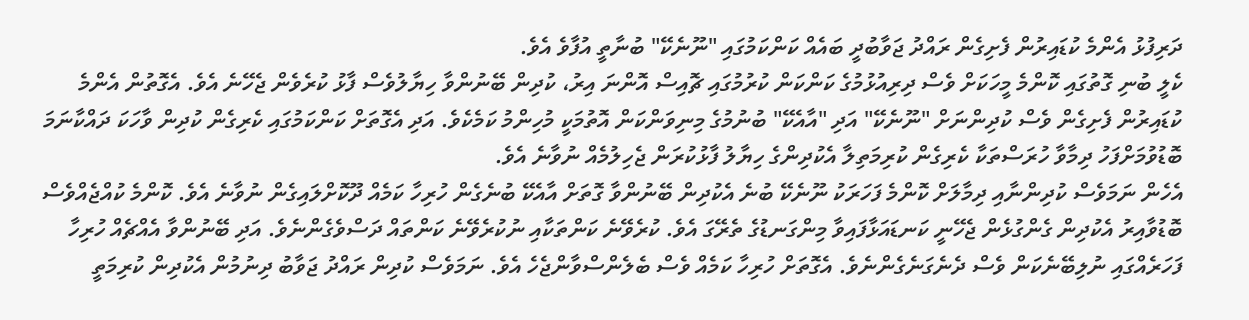ދަރިފުޅު އެންމެ ކުޑައިރުން ފެށިގެން ރައްދު ޖަވާބުދީ ބައެއް ކަންކަމުގައި "ނޫނެކޭ" ބުނާތީ އުފާވެ އެވެ.
ކެލީ ބުނި ގޮތުގައި ކޮންމެ މީހަކަށް ވެސް ދިރިއުޅުމުގެ ކަންކަން ކުރުމުގައި ޗޮއިސް އޮންނަ އިރު، ކުދިން ބޭނުންވާ ހިޔާލުވެސް ފާޅު ކުރެވެން ޖެހޭނެ އެވެ. އެގޮތުން އެންމެ ކުޑައިރުން ފެށިގެން ވެސް ކުދިންނަށް "ނޫނެކޭ" އަދި "އާއެކޭ" ބުނުމުގެ މިނިވަންކަން އޮތުމަކީ މުހިންމު ކަމެކެވެ. އަދި އެގޮތަށް ކަންކަމުގައި ކެރިގެން ކުދިން ވާހަކަ ދައްކާނަމަ ބޮޑުވުމަށްފަހު ދިމާވާ ހުރަސްތަކާ ކެރިގެން ކުރިމަތިލާ އެކުދިންގެ ހިޔާލު ފާޅުކުރަން ޖެހިލުމެއް ނުވާނެ އެވެ.
އެހެން ނަމަވެސް ކުދިންނާއި ދިމާލަށް ކޮންމެ ފަހަރަކު ނޫނެކޭ ބުނެ އެކުދިން ބޭނުންވާ ގޮތަށް އާއެކޭ ބުނެގެން ހުރިހާ ކަމެއް ދޫކޮށްލައިގެން ނުވާނެ އެވެ. ކޮންމެ ކުއްޖެއްވެސް ބޮޑުވާއިރު އެކުދިން ގެންގުޅެން ޖެހޭނީ ކަނޑައަޅާފައިވާ މިންގަނޑުގެ ތެރޭގަ އެވެ. ކުރެވޭނެ ކަންތަކާއި ނުކުރެވޭނެ ކަންތައް ދަސްވެގެންނެވެ. އަދި ބޭނުންވާ އެއްޗެއް ހުރިހާ ފަހަރެއްގައި ނުލިބޭނެކަން ވެސް ދެނެގަނެގެންނެވެ. އެގޮތަށް ހުރިހާ ކަމެއް ވެސް ބެލެންސްވާންޖެހެ އެވެ. ނަމަވެސް ކުދިން ރައްދު ޖަވާބު ދިނުމުން އެކުދިން ކުރިމަތީ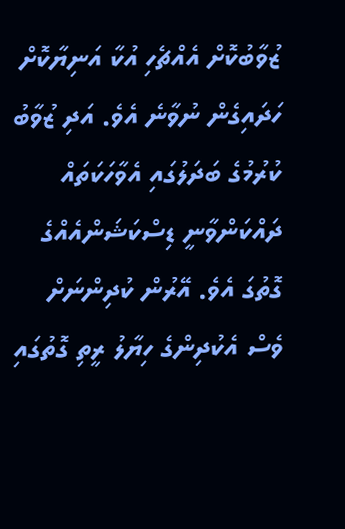ޒުވާބުކޮށް އެއްޗެހި އުކާ އަނިޔާކޮށް ހަދައިގެން ނުވާނެ އެވެ. އަދި ޒުވާބު ކުރުމުގެ ބަދަލުގައި އެވާހަކަތައް ދައްކަންވާނީ ޑިސްކަޝަންއެއްގެ ގޮތުގަ އެވެ. އޭރުން ކުދިންނަށް ވެސް އެކުދިންގެ ހިޔާލު ރީތި ގޮތުގައި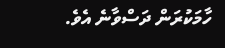ހާމަކުރަން ދަސްވާނެ އެވެ.